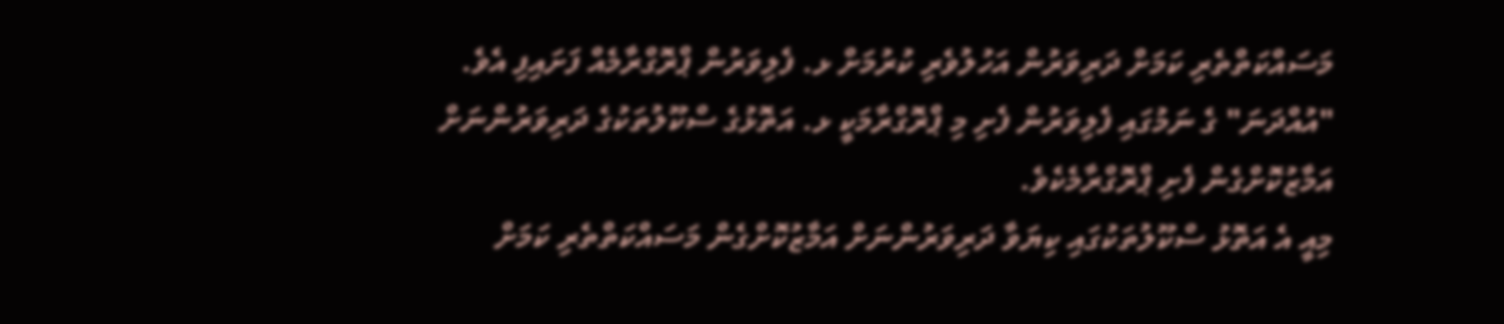މަސައްކަތްތެރި ކަމަށް ދަރިވަރުން އަހުލުވެރި ކުރުމަށް ޅ. ފެލިވަރުން ޕްރޮގްރާމެއް ފަށައިފި އެވެ.
"އުއްދަނަ" ގެ ނަމުގައި ފެލިވަރުން ފެށި މި ޕްރޮގްރާމަކީ ޅ. އަތޮޅުގެ ސްކޫލުތަކުގެ ދަރިވަރުންނަށް އަމާޒުކޮށްގެން ފެށި ޕްރޮގްރާމެކެވެ.
މިއީ އެ އަތޮޅު ސްކޫލުތަކުގައި ކިޔަވާ ދަރިވަރުންނަށް އަމާޒުކޮށްގެން މަސައްކަތްތެރި ކަމަށް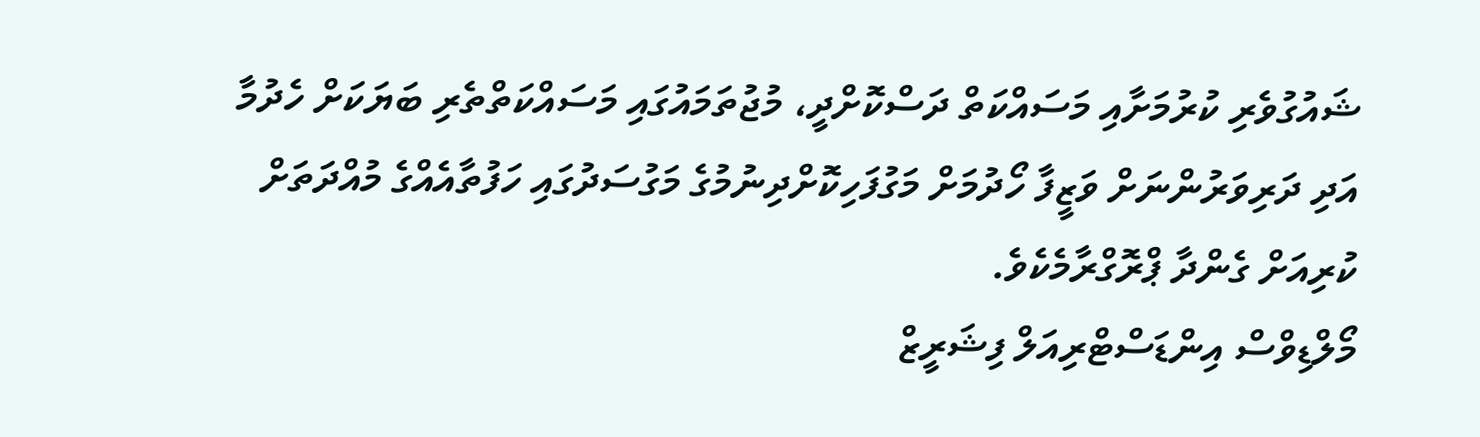ޝައުގުވެރި ކުރުމަށާއި މަސައްކަތް ދަސްކޮށްދީ، މުޖުތަމައުގައި މަސައްކަތްތެރި ބަޔަކަށް ހެދުމާ އަދި ދަރިވަރުންނަށް ވަޒީފާ ހޯދުމަށް މަގުފަހިކޮށްދިނުމުގެ މަގުސަދުގައި ހަފުތާއެއްގެ މުއްދަތަށް ކުރިއަށް ގެންދާ ޕްރޮގްރާމެކެވެ.
މޯލްޑިވްސް އިންޑަސްޓްރިއަލް ފިޝަރީޒް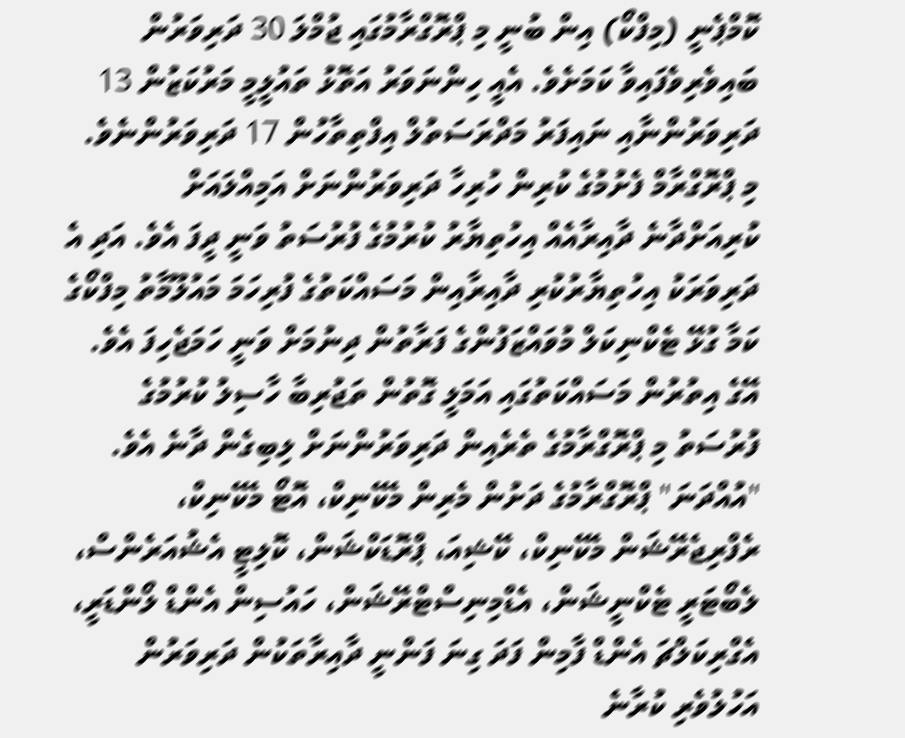ކޮމްޕެނީ (މިފްކޯ) އިން ބުނީ މި ޕްރޮގްރާމުގައި ޖުމްލަ 30 ދަރިވަރުން ބައިވެރިވެފައިވާ ކަމަށެވެ. އެއީ ހިންނަވަރު އަތޮޅު ތައުލީމީ މަރުކަޒުން 13 ދަރިވަރުންނާއި ނައިފަރު މަދްރަސަތުލް އިފްތިތާހުން 17 ދަރިވަރުންނެވެ.
މި ޕްރޮގްރާމް ފެށުމުގެ ކުރިން ހުރިހާ ދަރިވަރުންނަށް އަމިއްލައަށް ކުރިއަށްދާނެ ދާއިރާއެއް އިހުތިޔާރު ކުރުމުގެ ފުރުސަތު ވަނީ ދީފަ އެވެ. އަދި އެ ދަރިވަރަކު އިހުތިޔާރުކުރި ދާއިރާއިން މަސައްކަތުގެ ފުރިހަމަ މައުލޫމާތު މިފްކޯގެ ކަމާ ގުޅޭ ޓެކްނިކަލް މުވައްޒަފުންގެ ފަރާތުން ދިނުމަށް ވަނީ ހަމަޖެހިފަ އެވެ. އޭގެ އިތުރުން މަސައްކަތުގައި އަމަލީ ގޮތުން ތަޖުރިބާ ހާސިލު ކުރުމުގެ ފުރުސަތު މި ޕްރޮގްރާމުގެ ތެރެއިން ދަރިވަރުންނަށް ލިބިގެން ދާނެ އެވެ.
"އުއްދަނަ" ޕްރޮގްރާމުގެ ދަށުން މެރިން މެކޭނިކް، އޮޓޯ މެކޭނިކް، ރެފްރިޖެރޭޝަން މެކޭނިކް، ކޭޝިއަ، ޕްރޮޑަކްޝަން، ކޮލިޓީ އެޝުއަރެންސް، ލެބޯޓަރީ ޓެކްނީޝަން، އެޑްމިނިސްޓްރޭޝަން، ހައުސިން އެންޑް ލޯންޑަރީ، އެގްރިކަލްޗަ އެންޑް ފާމިން ފަދަ ގިނަ ފަންނީ ދާއިރާތަކުން ދަރިވަރުން އަހުލުވެރި ކުރާނެ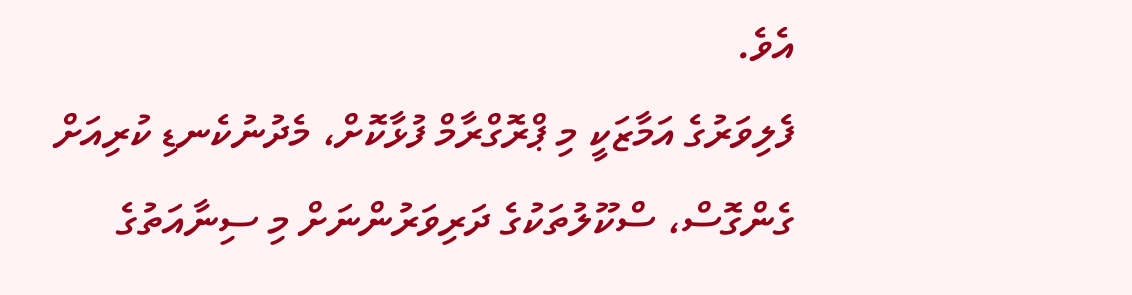އެވެ.
ފެލިވަރުގެ އަމާޒަކީ މި ޕްރޮގްރާމް ފުޅާކޮށް، މެދުނުކެނޑި ކުރިއަށް ގެންގޮސް، ސްކޫލުތަކުގެ ދަރިވަރުންނަށް މި ސިނާއަތުގެ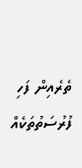ތެރެއިން ފަހި ފުރުސަތުތަކެއް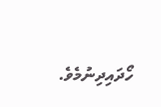ހޯދައިދިނުމެވެ.